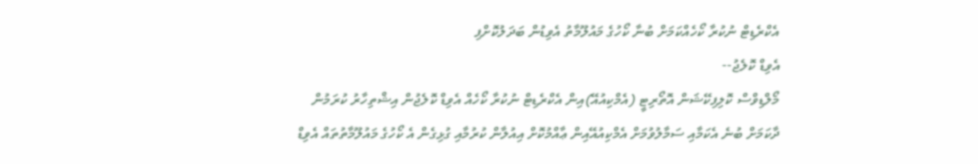އެކްރެޑިޓް ނުކުރާ ކޯހެއްކަމަށް ބުނާ ކޯހުގެ މައުލޫމާތު އެވިޑުން ބަދަލުކޮށްފި
އެވިޑް ކޮލެޖު--
މޯލްޑިވްސް ކޮލިފިކޭޝަން އޮތޯރިޓީ (އެމްކިއުއޭ)އިން އެކްރެޑިޓް ނުކުރާ ކޯހެއް އެވިޑް ކޮލެޖުން އިޝްތިހާރު ކުރަމުން ދާކަމަށް ބުނެ އެކަމާއި ސަމާލުވުމަށް އެމްކިއުއޭއިން ޢާއްމުކޮށް އިއުލާން ކުރުމާއި ގުޅިގެން އެ ކޯހުގެ މައުލޫމާތުތައް އެވިޑް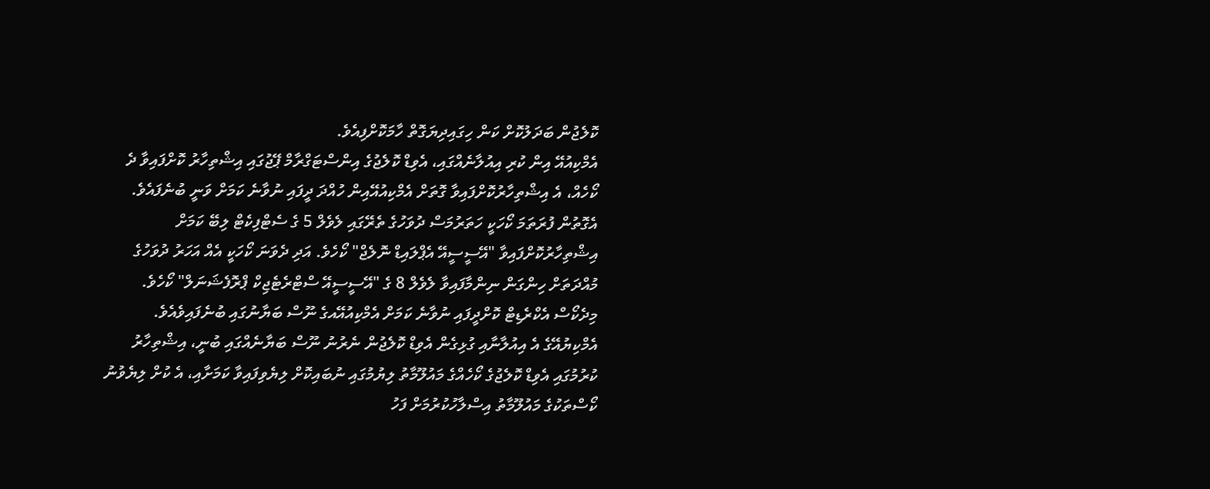ކޮލެޖުން ބަދަލުކޮށް ކަން ހިގައިދިޔަގޮތް ހާމަކޮށްފިއެވެ.
އެމްކިއުއޭ އިން ކުރި އިއުލާނެއްގައި، އެވިޑް ކޮލެޖުގެ އިންސްޓަގްރާމް ޕޭޖުގައި އިޝްތިހާރު ކޮށްފައިވާ ދެ ކޯހެއް، އެ އިޝްތިހާރުކޮށްފައިވާ ގޮތަށް އެމްކިއުއޭއިން ހުއްދަ ދީފައި ނުވާނެ ކަމަށް ވަނީ ބުނެފައެވެ.
އެގޮތުން ފުރަތަމަ ކޯހަކީ ހަތަރުމަސް ދުވަހުގެ ތެރޭގައި ލެވެލް 5 ގެ ސެޓްފިކެޓް ލިބޭ ކަމަށް އިޝްތިހާރުކޮށްފައިވާ "އޭސީސީއޭ އެޕްލައިޑް ނޮލެޖް" ކޯހެވެ. އަދި ދެވަނަ ކޯހަކީ އެއް އަހަރު ދުވަހުގެ މުއްދަތަށް ހިންގަން ނިންމާފައިވާ ލެވެލް 8 ގެ "އޭސީސީއޭ ސްޓްރެޓެޖިކް ޕްރޮފެޝަނަލް" ކޯހެވެ. މިދެކޯސް އެކްރެޑިޓް ކޮށްދީފައި ނުވާނެ ކަމަށް އެމްކިއުއޭއގެ ނޫސް ބަޔާނުގައި ބުނެފައިވެއެވެ.
އެމްކިޔުއޭގެ އެ އިއުލާނާއި ގުޅިގެން އެވިޑް ކޮލެޖުން ނެރުނު ނޫސް ބަޔާނެއްގައި ބުނީ، އިޝްތިހާރު ކުރުމުގައި އެވިޑް ކޮލެޖުގެ ކޯހެއްގެ މައުލޫމާތު ލިޔުމުގައި ނުބައިކޮށް ލިޔެވިފައިވާ ކަމަށާއި، އެ ކުށް ލިޔެވުނު ކޯސްތަކުގެ މައުލޫމާތު އިސްލާހުކުރުމަށް ފަހު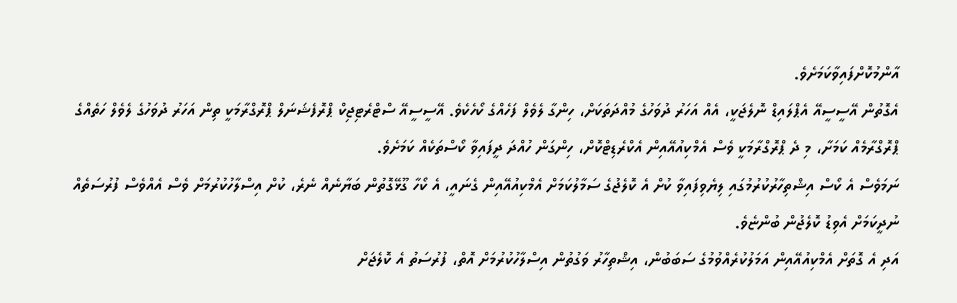އާންމުކޮށްފައިވާކަމަށެވެ.
އެގޮތުން އޭސީސީއޭ އެޕްލައިޑް ނޮލެޖަކީ، އެއް އަހަރު ދުވަހުގެ މުއްދަތަކަށް، ހިންގާ ލެވެލް ފަހެއްގެ ކޯހެކެވެ. އޭސީސީއޭ ސްޓްރެޓިޖިކް ޕްރޮފެޝަނަލް ޕްރޮގްރާމަކީ ތިން އަހަރު ދުވަހުގެ ލެވެލް ހަތެއްގެ ޕްރޮގްރާމެއް ކަމަށާ، މި ދެ ޕްރޮގްރާމަކީ ވެސް އެމްކިއުއޭއިން އެކްރެޑިޓްކޮށް، ހިންގަން ހުއްދަ ދީފައިވާ ކޯސްތަކެއް ކަމަށެވެ.
ނަމަވެސް އެ ކޯސް އިޝްތިހާރުކުރުމުގައި ލިޔެވިފައިވާ ކުށް އެ ކޮލެޖުގެ ސަމާލުކަމަށް އެމްކިއުއޭއިން ގެނައީ، އެ ކޯހާ ގޫޅޭގޮތުން ބަޔާނެއް ނެރެ، ކުށް އިސްލާހުކުރުމަށް ވެސް އެއްވެސް ފުރުސަތެއް ނުދީކަމަށް އެވިޑު ކޮލެޖުން ބުންޏެވެ.
އަދި އެ ގޮތަށް އެމްކިއުއޭއިން އަމަލުކުރެއްވުމުގެ ސަބަބުން، އިޝްތިހާރު ވަގުތުން އިސްލާހުކުރުމަށް އޮތް، ފުރުސަތު އެ ކޮލެޖަށް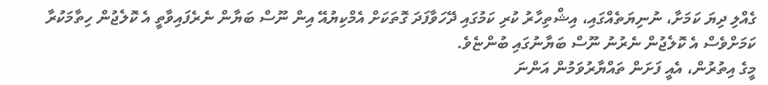ގެއްލި ދިޔަ ކަމަށާ، ނުނިޔަތެއްގައި، އިޝްތިހާރު ކުރި ކަމުގައި ދޭހަވާފަދަ ގޮތަކަށް އެމްކިޔުއޭ އިން ނޫސް ބަޔާން ނެރެފައިވާތީ އެ ކޮލެޖުން ހިތާމަކުރާ ކަމަށްވެސް އެ ކޮލެޖުން ނެރުނު ނޫސް ބަޔާނުގައި ބުންޏެވެ.
މީގެ އިތުރުން، އެއީ ފަށަން ތައްޔާރުވަމުން އަންނަ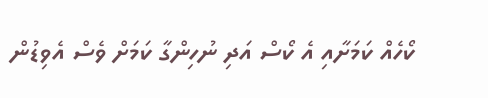ކޯހެއް ކަމަށާއި އެ ކޯސް އަދި ނުހިންގާ ކަމަށް ވެސް އެވިޑުން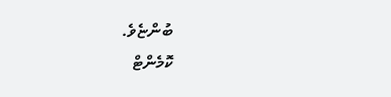ބުންޏެވެ.
ކޮމެންޓް